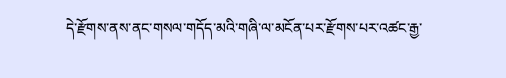དེ་རྫོགས་ནས་ནང་གསལ་གདོད་མའི་གཞི་ལ་མངོན་པར་རྫོགས་པར་འཚང་རྒྱ་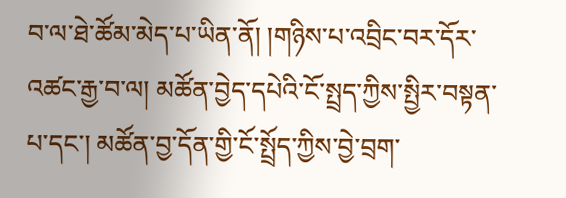བ་ལ་ཐེ་ཚོམ་མེད་པ་ཡིན་ནོ། །གཉིས་པ་འབྲིང་བར་དོར་འཚང་རྒྱ་བ་ལ། མཚོན་བྱེད་དཔེའི་ངོ་སྤྲད་ཀྱིས་སྤྱིར་བསྟན་པ་དང་། མཚོན་བྱ་དོན་གྱི་ངོ་སྤྲོད་ཀྱིས་བྱེ་བྲག་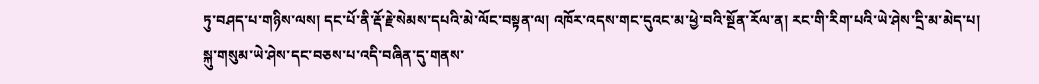ཏུ་བཤད་པ་གཉིས་ལས། དང་པོ་ནི་རྡོ་རྗེ་སེམས་དཔའི་མེ་ལོང་བསྟན་ལ། འཁོར་འདས་གང་དུའང་མ་ཕྱེ་བའི་སྔོན་རོལ་ན། རང་གི་རིག་པའི་ཡེ་ཤེས་དྲི་མ་མེད་པ། སྐུ་གསུམ་ཡེ་ཤེས་དང་བཅས་པ་འདི་བཞིན་དུ་གནས་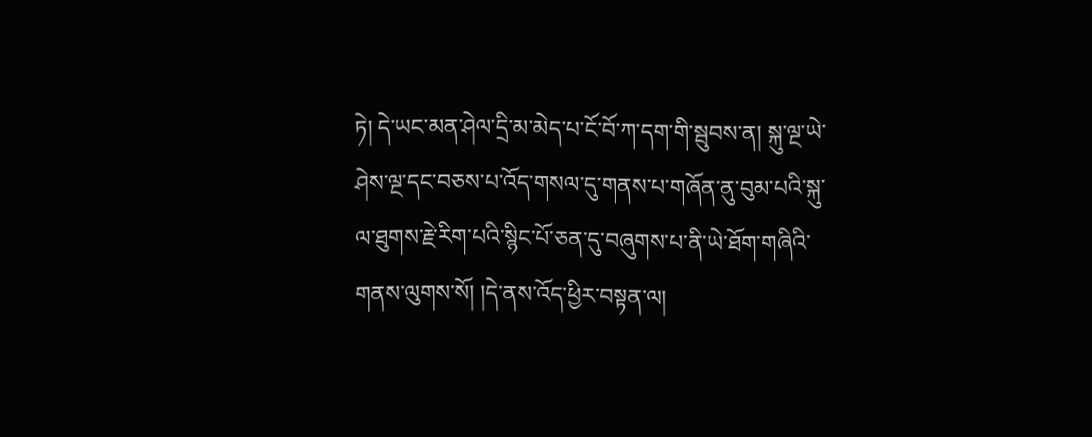ཏེ། དེ་ཡང་མན་ཤེལ་དྲི་མ་མེད་པ་ངོ་བོ་ཀ་དག་གི་སྦུབས་ན། སྐུ་ལྔ་ཡེ་ཤེས་ལྔ་དང་བཅས་པ་འོད་གསལ་དུ་གནས་པ་གཞོན་ནུ་བུམ་པའི་སྐུ་ལ་ཐུགས་རྗེ་རིག་པའི་སྙིང་པོ་ཅན་དུ་བཞུགས་པ་ནི་ཡེ་ཐོག་གཞིའི་གནས་ལུགས་སོ། །དེ་ནས་འོད་ཕྱིར་བསྟན་ལ།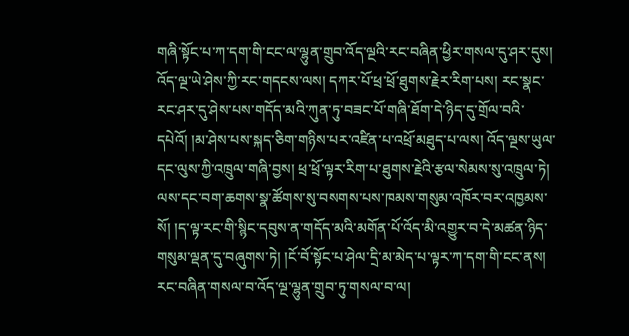གཞི་སྟོང་པ་ཀ་དག་གི་ངང་ལ་ལྷུན་གྲུབ་འོད་ལྔའི་རང་བཞིན་ཕྱིར་གསལ་དུ་ཤར་དུས། འོད་ལྔ་ཡེ་ཤེས་ཀྱི་རང་གདངས་ལས། དཀར་པོ་ཕྲ་ཕྲོ་ཐུགས་རྗེར་རིག་པས། རང་སྣང་རང་ཤར་དུ་ཤེས་པས་གདོད་མའི་ཀུན་ཏུ་བཟང་པོ་གཞི་ཐོག་དེ་ཉིད་དུ་གྲོལ་བའི་དཔེའོ། །མ་ཤེས་པས་སྐད་ཅིག་གཉིས་པར་འཛིན་པ་འཕྲོ་མཐུད་པ་ལས། འོད་ལྔས་ཡུལ་དང་ལུས་ཀྱི་འཁྲུལ་གཞི་བྱས། ཕྲ་ཕྲོ་ལྟར་རིག་པ་ཐུགས་རྗེའི་རྩལ་སེམས་སུ་འཁྲུལ་ཏེ། ལས་དང་བག་ཆགས་སྣ་ཚོགས་སུ་བསགས་པས་ཁམས་གསུམ་འཁོར་བར་འཁྱམས་སོ། །ད་ལྟ་རང་གི་སྙིང་དབུས་ན་གདོད་མའི་མགོན་པོ་འོད་མི་འགྱུར་བ་དེ་མཚན་ཉིད་གསུམ་ལྡན་དུ་བཞུགས་ཏེ། །ངོ་བོ་སྟོང་པ་ཤེལ་དྲི་མ་མེད་པ་ལྟར་ཀ་དག་གི་ངང་ནས། རང་བཞིན་གསལ་བ་འོད་ལྔ་ལྷུན་གྲུབ་ཏུ་གསལ་བ་ལ།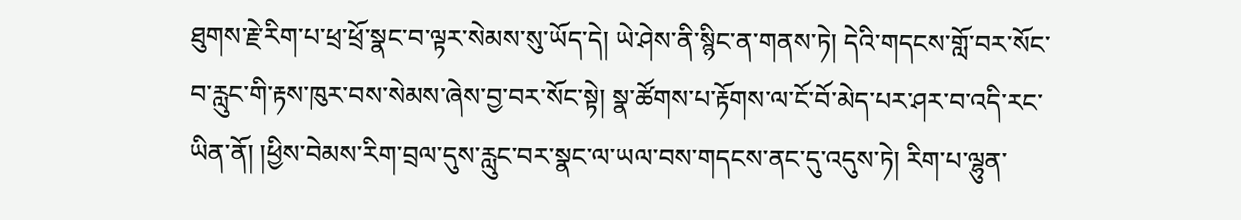ཐུགས་རྗེ་རིག་པ་ཕྲ་ཕྲོ་སྣང་བ་ལྟར་སེམས་སུ་ཡོད་དེ། ཡེ་ཤེས་ནི་སྙིང་ན་གནས་ཏེ། དེའི་གདངས་གློ་བར་སོང་བ་རླུང་གི་རྟས་ཁུར་བས་སེམས་ཞེས་བྱ་བར་སོང་སྟེ། སྣ་ཚོགས་པ་རྟོགས་ལ་ངོ་བོ་མེད་པར་ཤར་བ་འདི་རང་ཡིན་ནོ། །ཕྱིས་བེམས་རིག་བྲལ་དུས་རླུང་བར་སྣང་ལ་ཡལ་བས་གདངས་ནང་དུ་འདུས་ཏེ། རིག་པ་ལྷུན་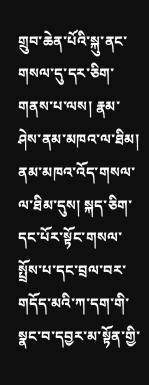གྲུབ་ཆེན་པོའི་སྐུ་ནང་གསལ་དུ་དར་ཅིག་གནས་པ་ལས། རྣམ་ཤེས་ནམ་མཁའ་ལ་ཐིམ། ནམ་མཁའ་འོད་གསལ་ལ་ཐིམ་དུས། སྐད་ཅིག་དང་པོར་སྟོང་གསལ་སྤྲོས་པ་དང་བྲལ་བར་གདོད་མའི་ཀ་དག་གི་སྣང་བ་དབྱར་མ་སྟོན་གྱི་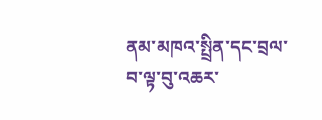ནམ་མཁའ་སྤྲིན་དང་བྲལ་བ་ལྟ་བུ་འཆར་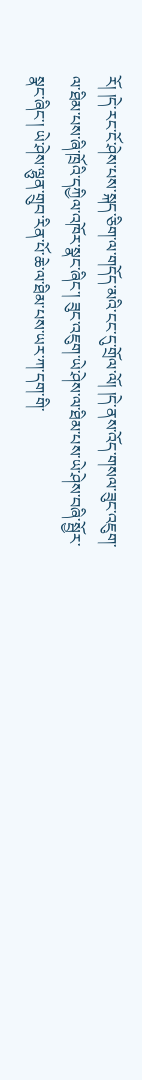རོ། །དེ་རང་ངོ་ཤེས་པས་སྐད་ཅིག་ལ་གདོད་མའི་ངང་དུ་གྲོལ་ལོ། །དེ་ནས་འོད་གསལ་ཟུང་འཇུག་ལ་ཐིམ་པས་ཞི་ཁྲོའི་དཀྱིལ་འཁོར་སྣང་ཞིང་། ཟུང་འཇུག་ཡེ་ཤེས་ལ་ཐིམ་པས་ཡེ་ཤེས་བཞི་སྦྱོར་སྣང་ཞིང་། ཡེ་ཤེས་ལྷུན་གྲུབ་རིན་པོ་ཆེ་ལ་ཐིམ་པས་ཡར་ཀ་དག་གི་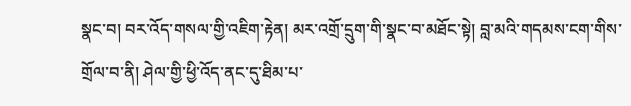སྣང་བ། བར་འོད་གསལ་གྱི་འཇིག་རྟེན། མར་འགྲོ་དྲུག་གི་སྣང་བ་མཐོང་སྟེ། བླ་མའི་གདམས་ངག་གིས་གྲོལ་བ་ནི། ཤེལ་གྱི་ཕྱི་འོད་ནང་དུ་ཐིམ་པ་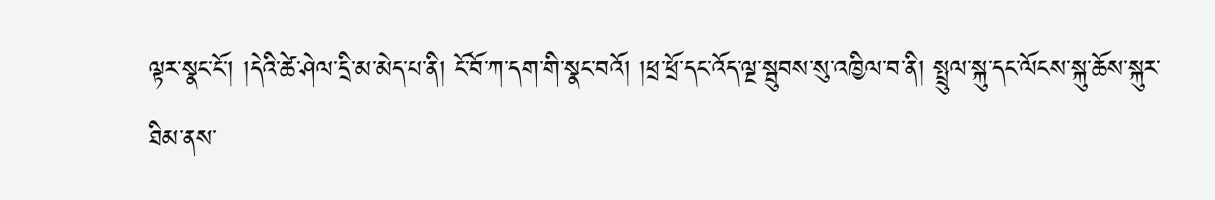ལྟར་སྣང་ངོ་། །དེའི་ཚེ་ཤེལ་དྲི་མ་མེད་པ་ནི། ངོ་བོ་ཀ་དག་གི་སྣང་བའོ། །ཕྲ་ཕྲོ་དང་འོད་ལྔ་སྦུབས་སུ་འཁྱིལ་བ་ནི། སྤྲུལ་སྐུ་དང་ལོངས་སྐུ་ཆོས་སྐུར་ཐིམ་ནས་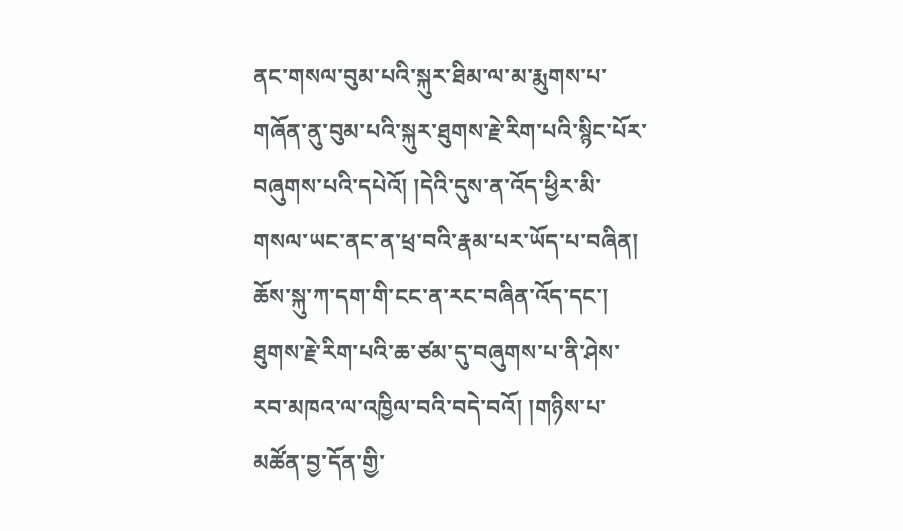ནང་གསལ་བུམ་པའི་སྐུར་ཐིམ་ལ་མ་རྨུགས་པ་གཞོན་ནུ་བུམ་པའི་སྐུར་ཐུགས་རྗེ་རིག་པའི་སྙིང་པོར་བཞུགས་པའི་དཔེའོ། །དེའི་དུས་ན་འོད་ཕྱིར་མི་གསལ་ཡང་ནང་ན་ཕྲ་བའི་རྣམ་པར་ཡོད་པ་བཞིན། ཆོས་སྐུ་ཀ་དག་གི་ངང་ན་རང་བཞིན་འོད་དང་། ཐུགས་རྗེ་རིག་པའི་ཆ་ཙམ་དུ་བཞུགས་པ་ནི་ཤེས་རབ་མཁའ་ལ་འཁྱིལ་བའི་བདེ་བའོ། །གཉིས་པ་མཚོན་བྱ་དོན་གྱི་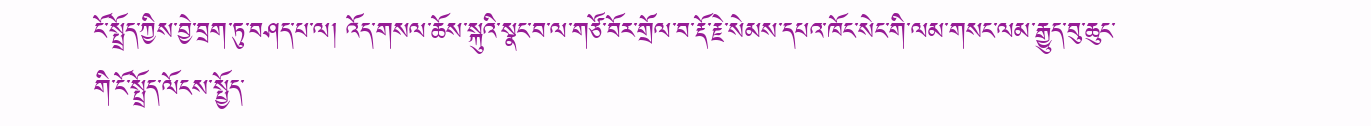ངོ་སྤྲོད་ཀྱིས་བྱེ་བྲག་ཏུ་བཤད་པ་ལ། འོད་གསལ་ཆོས་སྐུའི་སྣང་བ་ལ་གཙོ་བོར་གྲོལ་བ་རྡོ་རྗེ་སེམས་དཔའ་ཁོང་སེང་གི་ལམ་གསང་ལམ་རྒྱུད་བུ་ཆུང་གི་ངོ་སྤྲོད་ལོངས་སྤྱོད་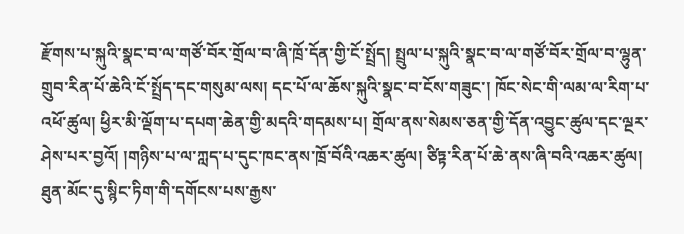རྫོགས་པ་སྐུའི་སྣང་བ་ལ་གཙོ་བོར་གྲོལ་བ་ཞི་ཁྲོ་དོན་གྱི་ངོ་སྤྲོད། སྤྲུལ་པ་སྐུའི་སྣང་བ་ལ་གཙོ་བོར་གྲོལ་བ་ལྷུན་གྲུབ་རིན་པོ་ཆེའི་ངོ་སྤྲོད་དང་གསུམ་ལས། དང་པོ་ལ་ཆོས་སྐུའི་སྣང་བ་ངོས་གཟུང་། ཁོང་སེང་གི་ལམ་ལ་རིག་པ་འཕོ་ཚུལ། ཕྱིར་མི་ལྡོག་པ་དཔག་ཆེན་གྱི་མདའི་གདམས་པ། གྲོལ་ནས་སེམས་ཅན་གྱི་དོན་འབྱུང་ཚུལ་དང་ལྔར་ཤེས་པར་བྱའོ། །གཉིས་པ་ལ་ཀླད་པ་དུང་ཁང་ནས་ཁྲོ་བོའི་འཆར་ཚུལ། ཙིཏྟ་རིན་པོ་ཆེ་ནས་ཞི་བའི་འཆར་ཚུལ། ཐུན་མོང་དུ་སྙིང་ཏིག་གི་དགོངས་པས་རྒྱས་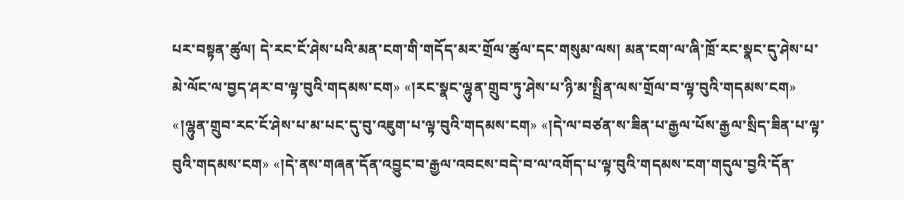པར་བསྟན་ཚུལ། དེ་རང་ངོ་ཤེས་པའི་མན་ངག་གི་གདོད་མར་གྲོལ་ཚུལ་དང་གསུམ་ལས། མན་ངག་ལ་ཞི་ཁྲོ་རང་སྣང་དུ་ཤེས་པ་མེ་ལོང་ལ་བྱད་ཤར་བ་ལྟ་བུའི་གདམས་ངག» «།རང་སྣང་ལྷུན་གྲུབ་ཏུ་ཤེས་པ་ཉི་མ་སྤྲིན་ལས་གྲོལ་བ་ལྟ་བུའི་གདམས་ངག» «།ལྷུན་གྲུབ་རང་ངོ་ཤེས་པ་མ་པང་དུ་བུ་འཇུག་པ་ལྟ་བུའི་གདམས་ངག» «།དེ་ལ་བཙན་ས་ཟིན་པ་རྒྱལ་པོས་རྒྱལ་སྲིད་ཟིན་པ་ལྟ་བུའི་གདམས་ངག» «།དེ་ནས་གཞན་དོན་འབྱུང་བ་རྒྱལ་འབངས་བདེ་བ་ལ་འགོད་པ་ལྟ་བུའི་གདམས་ངག་གདུལ་བྱའི་དོན་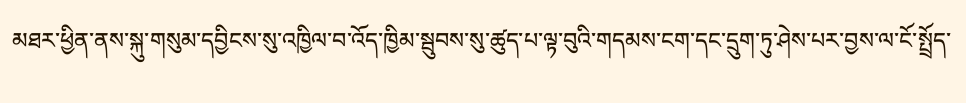མཐར་ཕྱིན་ནས་སྐུ་གསུམ་དབྱིངས་སུ་འཁྱིལ་བ་འོད་ཁྱིམ་སྦུབས་སུ་ཚུད་པ་ལྟ་བུའི་གདམས་ངག་དང་དྲུག་ཏུ་ཤེས་པར་བྱས་ལ་ངོ་སྤྲོད་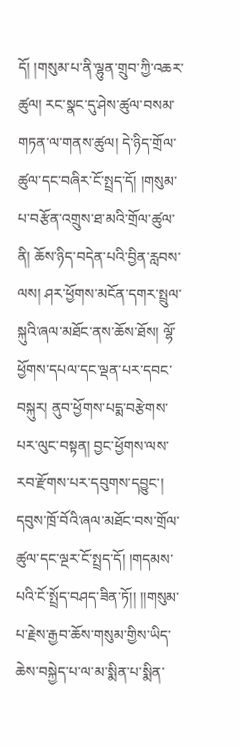དོ། །གསུམ་པ་ནི་ལྷུན་གྲུབ་ཀྱི་འཆར་ཚུལ། རང་སྣང་དུ་ཤེས་ཚུལ་བསམ་གཏན་ལ་གནས་ཚུལ། དེ་ཉིད་གྲོལ་ཚུལ་དང་བཞིར་ངོ་སྤྲད་དོ། །གསུམ་པ་བརྩོན་འགྲུས་ཐ་མའི་གྲོལ་ཚུལ་ནི། ཆོས་ཉིད་བདེན་པའི་བྱིན་རླབས་ལས། ཤར་ཕྱོགས་མངོན་དགར་སྤྲུལ་སྐུའི་ཞལ་མཐོང་ནས་ཆོས་ཐོས། ལྷོ་ཕྱོགས་དཔལ་དང་ལྡན་པར་དབང་བསྐུར། ནུབ་ཕྱོགས་པདྨ་བརྩེགས་པར་ལུང་བསྟན། བྱང་ཕྱོགས་ལས་རབ་རྫོགས་པར་དབུགས་དབྱུང་། དབུས་ཁྲོ་བོའི་ཞལ་མཐོང་བས་གྲོལ་ཚུལ་དང་ལྔར་ངོ་སྤྲད་དོ། །གདམས་པའི་ངོ་སྤྲོད་བཤད་ཟིན་ཏོ།། །།གསུམ་པ་རྗེས་རྒྱབ་ཆོས་གསུམ་གྱིས་ཡིད་ཆེས་བསྐྱེད་པ་ལ་མ་སྨིན་པ་སྨིན་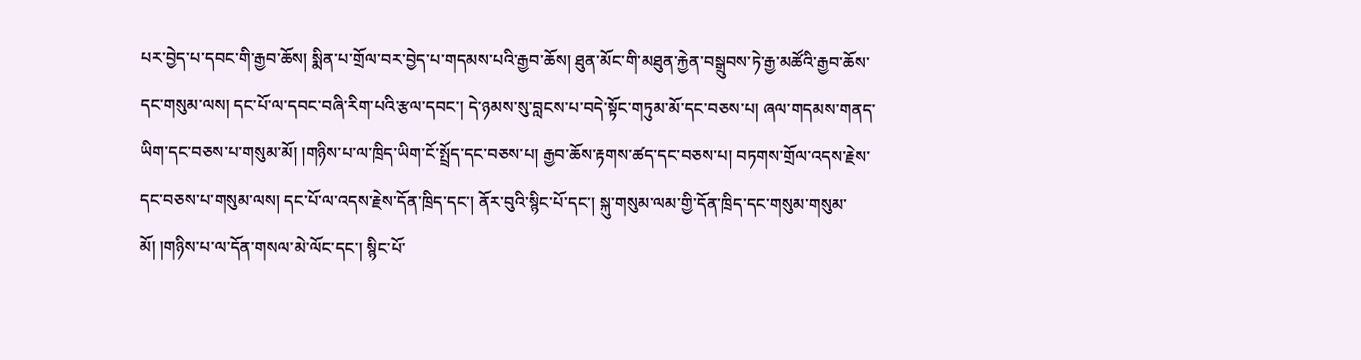པར་བྱེད་པ་དབང་གི་རྒྱབ་ཆོས། སྨིན་པ་གྲོལ་བར་བྱེད་པ་གདམས་པའི་རྒྱབ་ཆོས། ཐུན་མོང་གི་མཐུན་རྐྱེན་བསྒྲུབས་ཏེ་རྒྱ་མཚོའི་རྒྱབ་ཆོས་དང་གསུམ་ལས། དང་པོ་ལ་དབང་བཞི་རིག་པའི་རྩལ་དབང་། དེ་ཉམས་སུ་བླངས་པ་བདེ་སྟོང་གཏུམ་མོ་དང་བཅས་པ། ཞལ་གདམས་གནད་ཡིག་དང་བཅས་པ་གསུམ་མོ། །གཉིས་པ་ལ་ཁྲིད་ཡིག་ངོ་སྤྲོད་དང་བཅས་པ། རྒྱབ་ཆོས་རྟགས་ཚད་དང་བཅས་པ། བཏགས་གྲོལ་འདས་རྗེས་དང་བཅས་པ་གསུམ་ལས། དང་པོ་ལ་འདས་རྗེས་དོན་ཁྲིད་དང་། ནོར་བུའི་སྙིང་པོ་དང་། སྐུ་གསུམ་ལམ་གྱི་དོན་ཁྲིད་དང་གསུམ་གསུམ་མོ། །གཉིས་པ་ལ་དོན་གསལ་མེ་ལོང་དང་། སྙིང་པོ་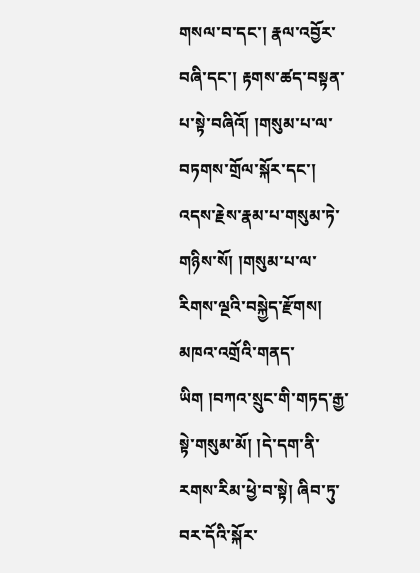གསལ་བ་དང་། རྣལ་འབྱོར་བཞི་དང་། རྟགས་ཚད་བསྟན་པ་སྟེ་བཞིའོ། །གསུམ་པ་ལ་བཏགས་གྲོལ་སྐོར་དང་། འདས་རྗེས་རྣམ་པ་གསུམ་ཏེ་གཉིས་སོ། །གསུམ་པ་ལ་རིགས་ལྔའི་བསྐྱེད་རྫོགས། མཁའ་འགྲོའི་གནད་ཡིག །བཀའ་སྲུང་གི་གཏད་རྒྱ་སྟེ་གསུམ་མོ། །དེ་དག་ནི་རགས་རིམ་ཕྱེ་བ་སྟེ། ཞིབ་ཏུ་བར་དོའི་སྐོར་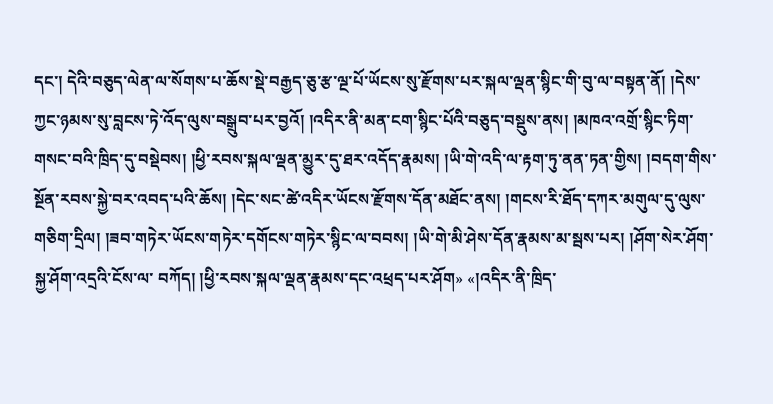དང་། དེའི་བཅུད་ལེན་ལ་སོགས་པ་ཆོས་སྡེ་བརྒྱད་ཅུ་རྩ་ལྔ་པོ་ཡོངས་སུ་རྫོགས་པར་སྐལ་ལྡན་སྙིང་གི་བུ་ལ་བསྟན་ནོ། །དེས་ཀྱང་ཉམས་སུ་བླངས་ཏེ་འོད་ལུས་བསྒྲུབ་པར་བྱའོ། །འདིར་ནི་མན་ངག་སྙིང་པོའི་བཅུད་བསྡུས་ནས། །མཁའ་འགྲོ་སྙིང་ཏིག་གསང་བའི་ཁྲིད་དུ་བསྡེབས། །ཕྱི་རབས་སྐལ་ལྡན་མྱུར་དུ་ཐར་འདོད་རྣམས། །ཡི་གེ་འདི་ལ་རྟག་ཏུ་ནན་ཏན་གྱིས། །བདག་གིས་སྔོན་རབས་སྐྱེ་བར་འབད་པའི་ཆོས། །དེང་སང་ཚེ་འདིར་ཡོངས་རྫོགས་དོན་མཐོང་ནས། །གངས་རི་ཐོད་དཀར་མགུལ་དུ་ལུས་གཅིག་དྲིལ། །ཟབ་གཏེར་ཡོངས་གཏེར་དགོངས་གཏེར་སྙིང་ལ་བབས། །ཡི་གེ་མི་ཤེས་དོན་རྣམས་མ་སྦས་པར། །ཤོག་སེར་ཤོག་སྐྱ་ཤོག་འདྲའི་ངོས་ལ་ བཀོད། །ཕྱི་རབས་སྐལ་ལྡན་རྣམས་དང་འཕྲད་པར་ཤོག» «།འདིར་ནི་ཁྲིད་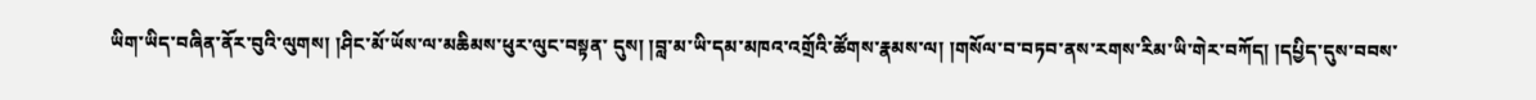ཡིག་ཡིད་བཞིན་ནོར་བུའི་ལུགས། །ཤིང་མོ་ཡོས་ལ་མཆིམས་ཕུར་ལུང་བསྟན་ དུས། །བླ་མ་ཡི་དམ་མཁའ་འགྲོའི་ཚོགས་རྣམས་ལ། །གསོལ་བ་བཏབ་ནས་རགས་རིམ་ཡི་གེར་བཀོད། །དཔྱིད་དུས་བབས་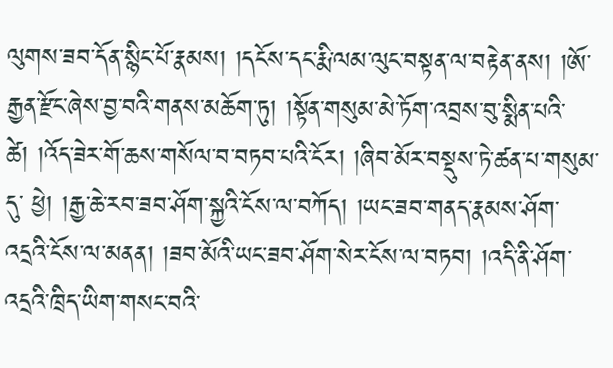ལུགས་ཟབ་དོན་སྙིང་པོ་རྣམས། །དངོས་དང་རྨི་ལམ་ལུང་བསྟན་ལ་བརྟེན་ནས། །ཨོ་རྒྱན་རྫོང་ཞེས་བྱ་བའི་གནས་མཆོག་ཏུ། །སྟོན་གསུམ་མེ་ཏོག་འབྲས་བུ་སྨིན་པའི་ཚེ། །འོད་ཟེར་གོ་ཆས་གསོལ་བ་བཏབ་པའི་ངོར། །ཞིབ་མོར་བསྡུས་ཏེ་ཚན་པ་གསུམ་དུ་ ཕྱེ། །རྒྱ་ཆེ་རབ་ཟབ་ཤོག་སྐྱའི་ངོས་ལ་བཀོད། །ཡང་ཟབ་གནད་རྣམས་ཤོག་འདྲའི་ངོས་ལ་མནན། །ཟབ་མོའི་ཡང་ཟབ་ཤོག་སེར་ངོས་ལ་བཏབ། །འདི་ནི་ཤོག་འདྲའི་ཁྲིད་ཡིག་གསང་བའི་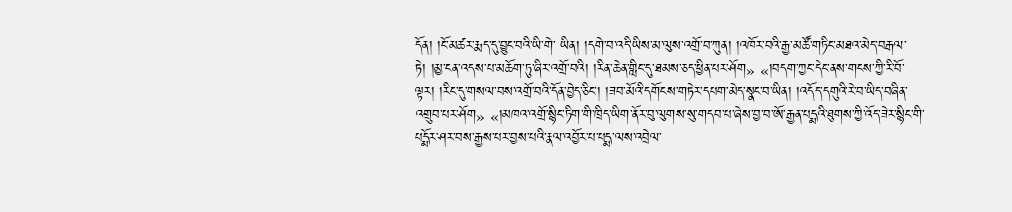དོན། །ངོ་མཚར་རྨད་དུ་བྱུང་བའི་ཡི་གེ་ ཡིན། །དགེ་བ་འདི་ཡིས་མ་ལུས་འགྲོ་བ་ཀུན། །འཁོར་བའི་རྒྱ་མཚོ་གཏིང་མཐའ་མེད་བརྒལ་ཏེ། །མྱ་ངན་འདས་པ་མཆོག་ཏུ་ཞིར་འགྲོ་བའི། །རིན་ཆེན་གླིང་དུ་ཐམས་ཅད་ཕྱིན་པར་ཤོག» «།བདག་ཀྱང་དེང་ནས་གངས་ཀྱི་རི་བོ་ ལྟར། །རིང་དུ་གསལ་བས་འགྲོ་བའི་དོན་བྱེད་ཅིང་། །ཟབ་མོའི་དགོངས་གཏེར་དཔག་མེད་སྣང་བ་ཡིན། །འདོད་དགུའི་རེ་བ་ཡིད་བཞིན་འགྲུབ་པར་ཤོག» «།མཁའ་འགྲོ་སྙིང་ཏིག་གི་ཁྲིད་ཡིག་ནོར་བུ་ལུགས་སུ་གདབ་པ་ཞེས་བྱ་བ་ཨོ་རྒྱན་པདྨའི་ཐུགས་ཀྱི་འོད་ཟེར་སྙིང་གི་པདྨོར་ཤར་བས་རྒྱས་པར་བྱས་པའི་རྣལ་འབྱོར་པ་པདྨ་ལས་འབྲེལ་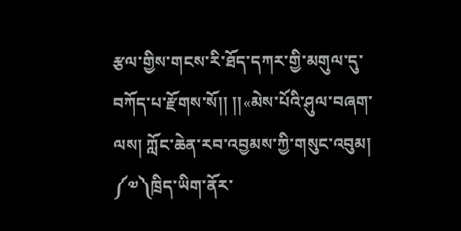རྩལ་གྱིས་གངས་རི་ཐོད་དཀར་གྱི་མགུལ་དུ་བཀོད་པ་རྫོགས་སོ།། །།«མེས་པོའི་ཤུལ་བཞག་ལས། ཀློང་ཆེན་རབ་འབྱམས་ཀྱི་གསུང་འབུམ། ༼༧༽ཁྲིད་ཡིག་ནོར་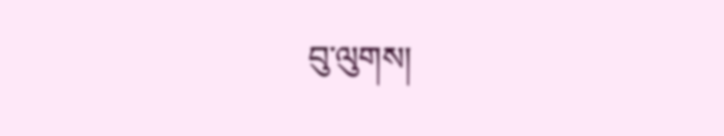བུ་ལུགས།